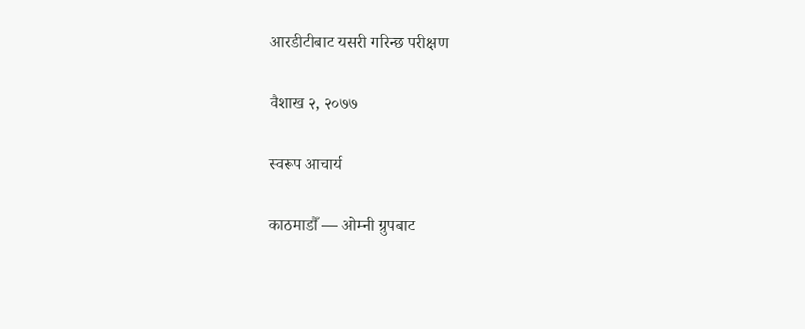आरडीटीबाट यसरी गरिन्छ परीक्षण

वैशाख २, २०७७

स्वरूप आचार्य

काठमाडौँ — ओम्नी ग्रुपबाट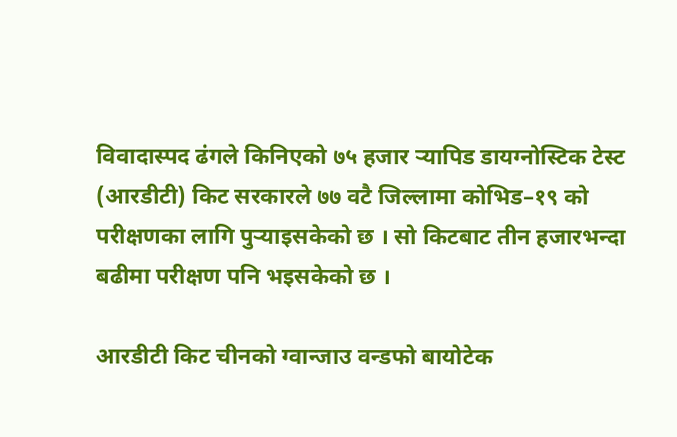विवादास्पद ढंगले किनिएको ७५ हजार र्‍यापिड डायग्नोस्टिक टेस्ट (आरडीटी) किट सरकारले ७७ वटै जिल्लामा कोभिड–१९ को परीक्षणका लागि पुर्‍याइसकेको छ । सो किटबाट तीन हजारभन्दा बढीमा परीक्षण पनि भइसकेको छ ।

आरडीटी किट चीनको ग्वान्जाउ वन्डफो बायोटेक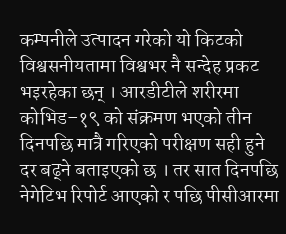कम्पनीले उत्पादन गरेको यो किटको विश्वसनीयतामा विश्वभर नै सन्देह प्रकट भइरहेका छन् । आरडीटीले शरीरमा कोभिड–१९ को संक्रमण भएको तीन दिनपछि मात्रै गरिएको परीक्षण सही हुने दर बढ्ने बताइएको छ । तर सात दिनपछि नेगेटिभ रिपोर्ट आएको र पछि पीसीआरमा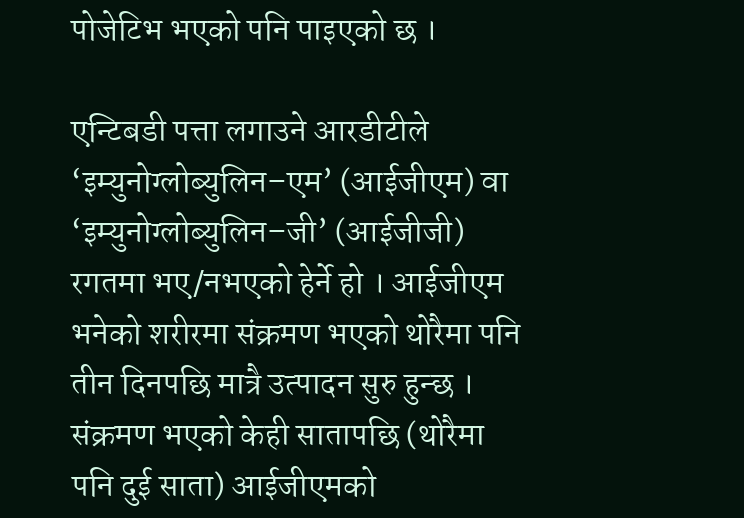पोजेटिभ भएको पनि पाइएको छ ।

एन्टिबडी पत्ता लगाउने आरडीटीले ‘इम्युनोग्लोब्युलिन–एम’ (आईजीएम) वा ‘इम्युनोग्लोब्युलिन–जी’ (आईजीजी) रगतमा भए/नभएको हेर्ने हो । आईजीएम भनेको शरीरमा संक्रमण भएको थोरैमा पनि तीन दिनपछि मात्रै उत्पादन सुरु हुन्छ । संक्रमण भएको केही सातापछि (थोरैमा पनि दुई साता) आईजीएमको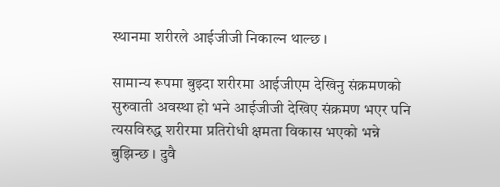स्थानमा शरीरले आईजीजी निकाल्न थाल्छ ।

सामान्य रूपमा बुझ्दा शरीरमा आईजीएम देखिनु संक्रमणको सुरुवाती अवस्था हो भने आईजीजी देखिए संक्रमण भएर पनि त्यसविरुद्ध शरीरमा प्रतिरोधी क्षमता विकास भएको भन्ने बुझिन्छ । दुवै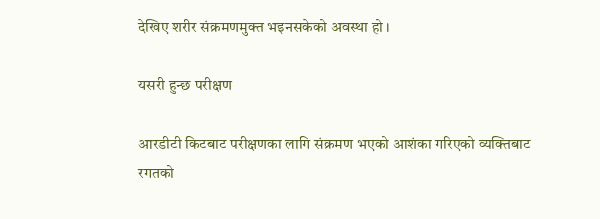देखिए शरीर संक्रमणमुक्त भइनसकेको अवस्था हो ।

यसरी हुन्छ परीक्षण

आरडीटी किटबाट परीक्षणका लागि संक्रमण भएको आशंका गरिएको व्यक्तिबाट रगतको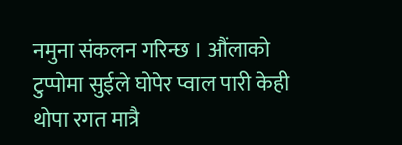नमुना संकलन गरिन्छ । औंलाको टुप्पोमा सुईले घोपेर प्वाल पारी केही थोपा रगत मात्रै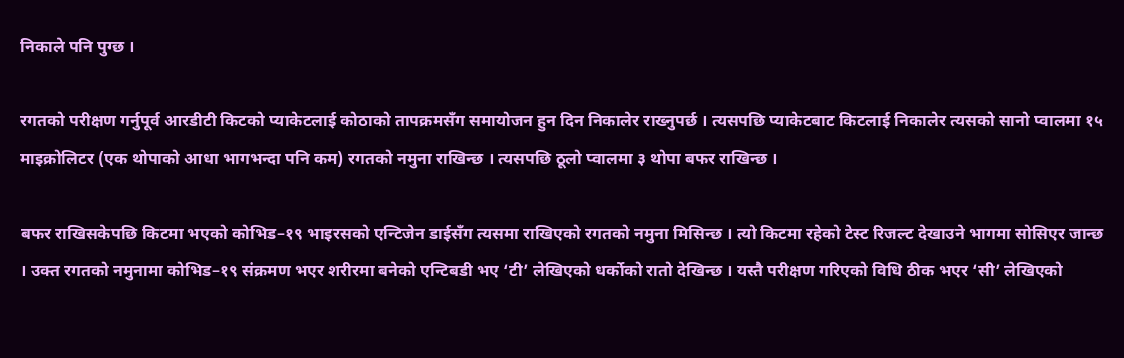निकाले पनि पुग्छ ।

रगतको परीक्षण गर्नुपूर्व आरडीटी किटको प्याकेटलाई कोठाको तापक्रमसँग समायोजन हुन दिन निकालेर राख्नुपर्छ । त्यसपछि प्याकेटबाट किटलाई निकालेर त्यसको सानो प्वालमा १५ माइक्रोलिटर (एक थोपाको आधा भागभन्दा पनि कम) रगतको नमुना राखिन्छ । त्यसपछि ठूलो प्वालमा ३ थोपा बफर राखिन्छ ।

बफर राखिसकेपछि किटमा भएको कोभिड–१९ भाइरसको एन्टिजेन डाईसँग त्यसमा राखिएको रगतको नमुना मिसिन्छ । त्यो किटमा रहेको टेस्ट रिजल्ट देखाउने भागमा सोसिएर जान्छ । उक्त रगतको नमुनामा कोभिड–१९ संक्रमण भएर शरीरमा बनेको एन्टिबडी भए ‘टी’ लेखिएको धर्कोको रातो देखिन्छ । यस्तै परीक्षण गरिएको विधि ठीक भएर ‘सी’ लेखिएको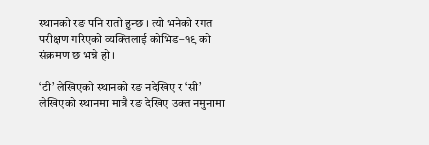स्थानको रङ पनि रातो हुन्छ । त्यो भनेको रगत परीक्षण गरिएको व्यक्तिलाई कोभिड–१९ को संक्रमण छ भन्ने हो ।

‘टी’ लेखिएको स्थानको रङ नदेखिए र ‘सी’ लेखिएको स्थानमा मात्रै रङ देखिए उक्त नमुनामा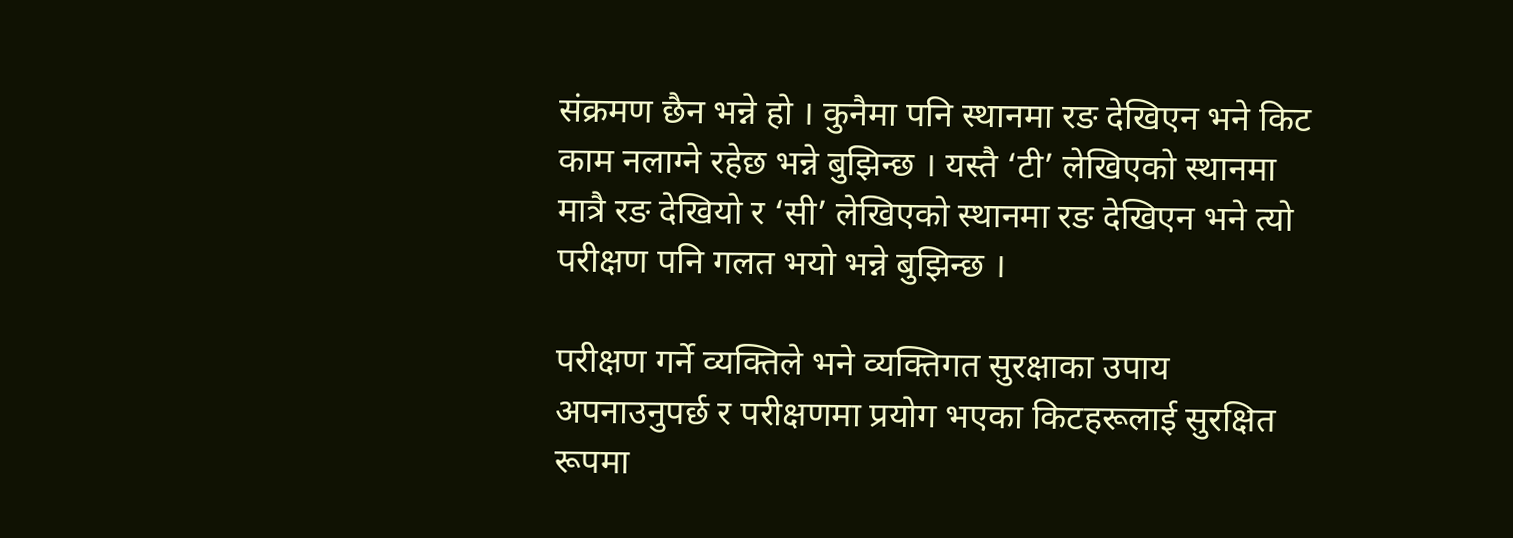संक्रमण छैन भन्ने हो । कुनैमा पनि स्थानमा रङ देखिएन भने किट काम नलाग्ने रहेछ भन्ने बुझिन्छ । यस्तै ‘टी’ लेखिएको स्थानमा मात्रै रङ देखियो र ‘सी’ लेखिएको स्थानमा रङ देखिएन भने त्यो परीक्षण पनि गलत भयो भन्ने बुझिन्छ ।

परीक्षण गर्ने व्यक्तिले भने व्यक्तिगत सुरक्षाका उपाय अपनाउनुपर्छ र परीक्षणमा प्रयोग भएका किटहरूलाई सुरक्षित रूपमा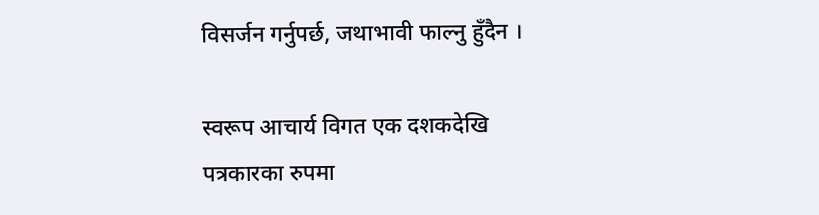विसर्जन गर्नुपर्छ, जथाभावी फाल्नु हुँदैन ।

स्वरूप आचार्य विगत एक दशकदेखि पत्रकारका रुपमा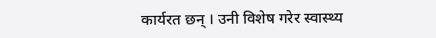कार्यरत छन् । उनी विशेष गरेर स्वास्थ्य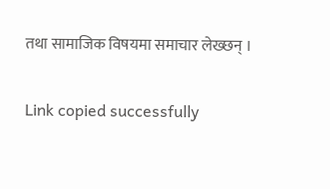तथा सामाजिक विषयमा समाचार लेख्छन् ।

Link copied successfully